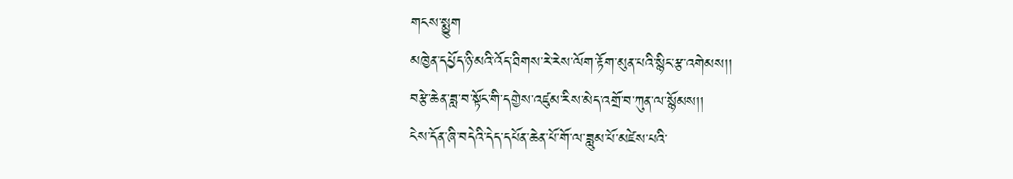གངས་སྨྱུག
མཁྱེན་དཔྱོད་ཉི་མའི་འོད་ཐིགས་རེ་རེས་ལོག་རྟོག་མུན་པའི་སྙིང་རྩ་འགེམས།།
བརྩེ་ཆེན་ཟླ་བ་སྟོང་གི་དགྱེས་འཛུམ་རིས་མེད་འགྲོ་བ་ཀུན་ལ་སྙོམས།།
ངེས་དོན་ཞི་བདེའི་དེད་དཔོན་ཆེན་པོ་གོ་ལ་ཟླུམ་པོ་མཛེས་པའི་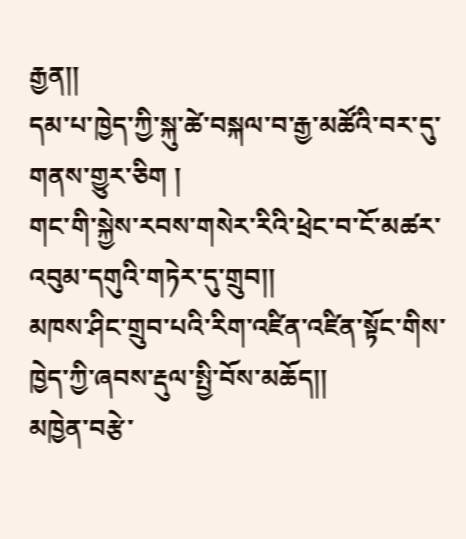རྒྱན།།
དམ་པ་ཁྱེད་ཀྱི་སྐུ་ཚེ་བསྐལ་བ་རྒྱ་མཚོའི་བར་དུ་གནས་གྱུར་ཅིག །
གང་གི་སྐྱེས་རབས་གསེར་རིའི་ཕྲེང་བ་ངོ་མཚར་འབུམ་དགུའི་གཏེར་དུ་གྲུབ།།
མཁས་ཤིང་གྲུབ་པའི་རིག་འཛིན་འཛིན་སྟོང་གིས་ཁྱེད་ཀྱི་ཞབས་རྡུལ་སྤྱི་བོས་མཆོད།།
མཁྱེན་བརྩེ་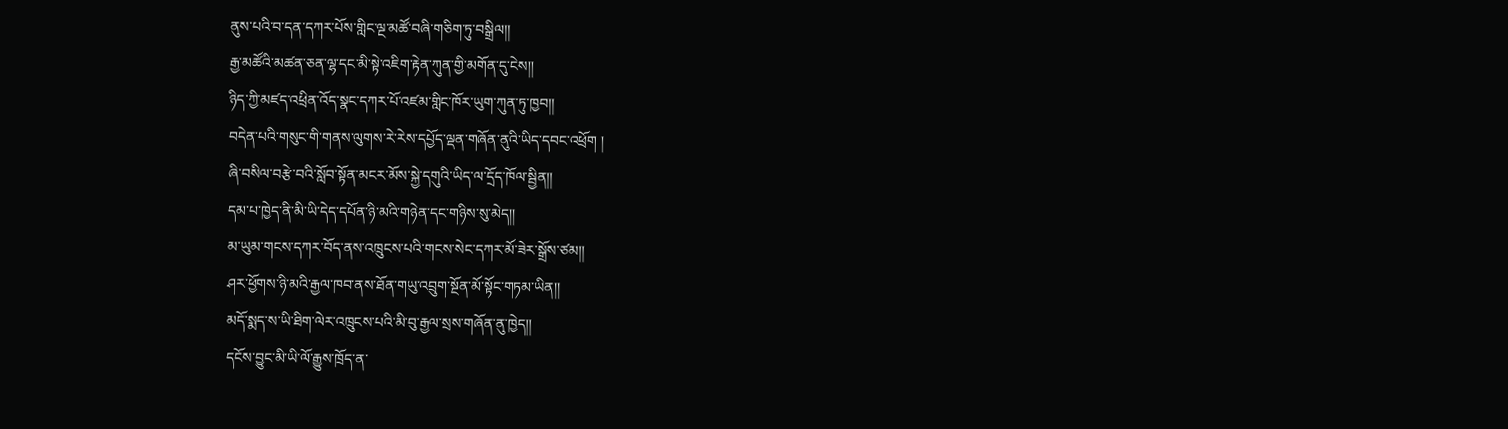ནུས་པའི་བ་དན་དཀར་པོས་གླིང་ལྔ་མཚོ་བཞི་གཅིག་ཏུ་བསྒྲིལ།།
རྒྱ་མཚོའི་མཚན་ཅན་ལྷ་དང་མི་སྟེ་འཇིག་རྟེན་ཀུན་གྱི་མགོན་དུ་ངེས།།
ཉིད་ཀྱི་མཛད་འཕྲིན་འོད་སྣང་དཀར་པོ་འཛམ་གླིང་ཁོར་ཡུག་ཀུན་ཏུ་ཁྱབ།།
བདེན་པའི་གསུང་གི་གནས་ལུགས་རེ་རེས་དཔྱོད་ལྡན་གཞོན་ནུའི་ཡིད་དབང་འཕྲོག །
ཞི་བསིལ་བརྩེ་བའི་སློབ་སྟོན་མངར་མོས་སྐྱེ་དགུའི་ཡིད་ལ་དྲོད་ཁོལ་སྦྱིན།།
དམ་པ་ཁྱེད་ནི་མི་ཡི་དེད་དཔོན་ཉི་མའི་གཉེན་དང་གཉིས་སུ་མེད།།
མ་ཡུམ་གངས་དཀར་བོད་ནས་འཁྲུངས་པའི་གངས་སེང་དཀར་མོ་ཟེར་སྒྲོས་ཙམ།།
ཤར་ཕྱོགས་ཉི་མའི་རྒྱལ་ཁབ་ནས་ཐོན་གཡུ་འབྲུག་སྔོན་མོ་སྟོང་གཏམ་ཡིན།།
མདོ་སྨད་ས་ཡི་ཐིག་ལེར་འཁྲུངས་པའི་མི་བུ་རྒྱལ་སྲས་གཞོན་ནུ་ཁྱེད།།
དངོས་བྱུང་མི་ཡི་ལོ་རྒྱུས་ཁྲོད་ན་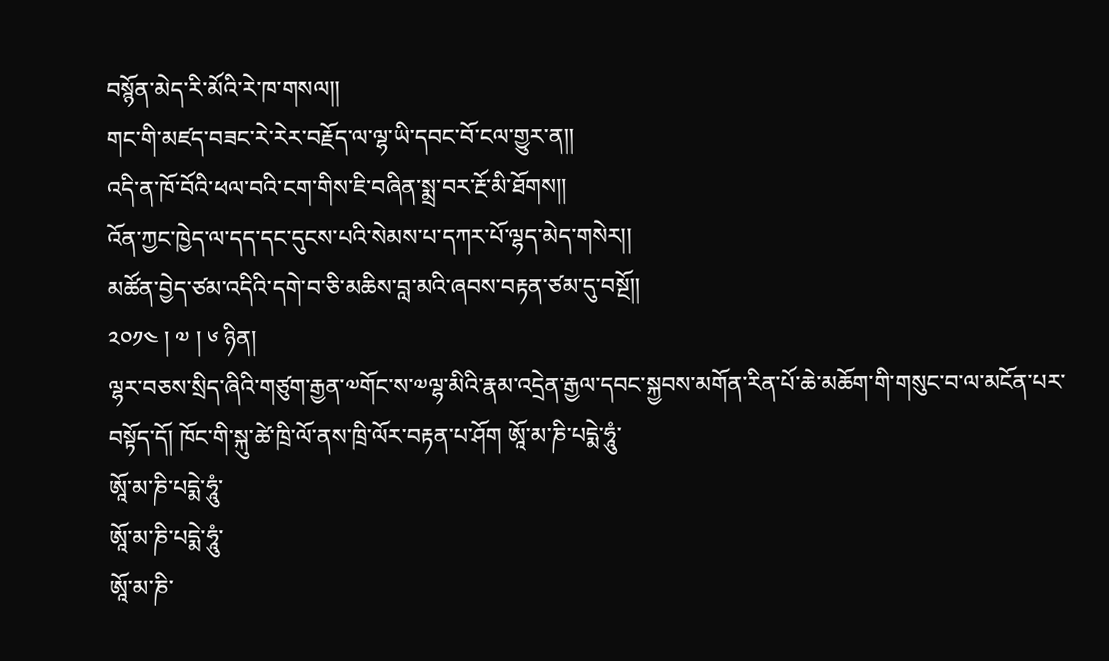བསྙོན་མེད་རི་མོའི་རེ་ཁ་གསལ།།
གང་གི་མཛད་བཟང་རེ་རེར་བརྗོད་ལ་ལྷ་ཡི་དབང་བོ་ངལ་གྱུར་ན།།
འདི་ན་ཁོ་བོའི་ཕལ་བའི་ངག་གིས་ཇི་བཞིན་སྨྲ་བར་རྔོ་མི་ཐོགས།།
འོན་ཀྱང་ཁྱེད་ལ་དད་དང་དུངས་པའི་སེམས་པ་དཀར་པོ་ལྷད་མེད་གསེར།།
མཚོན་བྱེད་ཙམ་འདིའི་དགེ་བ་ཅི་མཆིས་བླ་མའི་ཞབས་བརྟན་ཙམ་དུ་བསྔོ།།
༢༠༡༤ ། ༧ ། ༦ ཉིན།
ལྷར་བཅས་སྲིད་ཞིའི་གཙུག་རྒྱན་༧གོང་ས་༧ལྷ་མིའི་རྣམ་འདྲེན་རྒྱལ་དབང་སྐྱབས་མགོན་རིན་པོ་ཆེ་མཆོག་གི་གསུང་བ་ལ་མངོན་པར་བསྟོད་དོ། ཁོང་གི་སྐུ་ཚེ་ཁྲི་ལོ་ནས་ཁྲི་ལོར་བརྟན་པ་ཤོག ཨཱོ་མ་ཎི་པདྨེ་ཧཱུཾ་
ཨཱོ་མ་ཎི་པདྨེ་ཧཱུཾ་
ཨཱོ་མ་ཎི་པདྨེ་ཧཱུཾ་
ཨཱོ་མ་ཎི་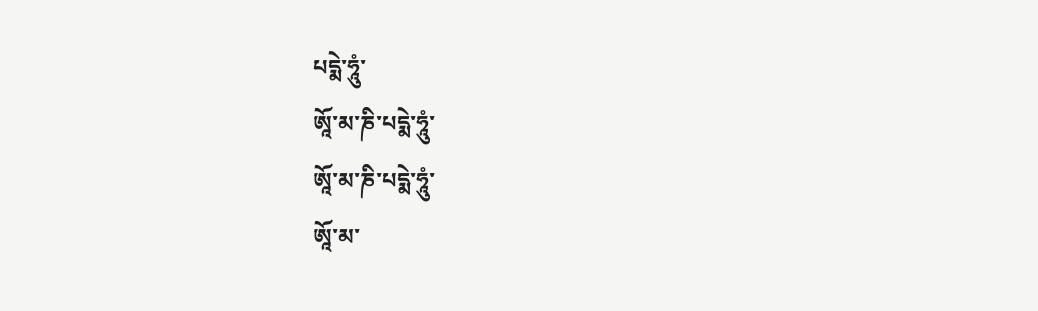པདྨེ་ཧཱུཾ་
ཨཱོ་མ་ཎི་པདྨེ་ཧཱུཾ་
ཨཱོ་མ་ཎི་པདྨེ་ཧཱུཾ་
ཨཱོ་མ་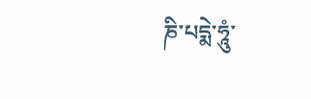ཎི་པདྨེ་ཧཱུཾ་